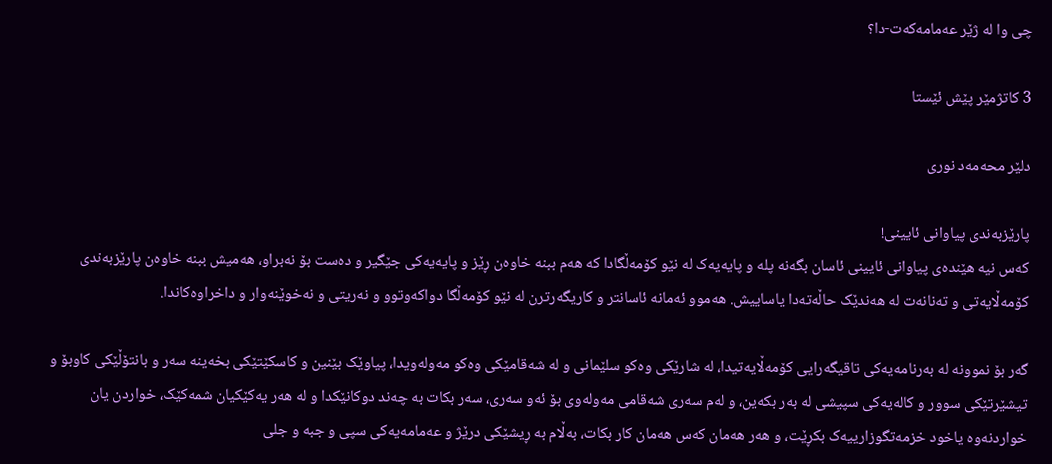چی وا لە ژێر عەمامەکەت-دا؟

3 کاتژمێر پێش ئێستا

دلێر محەمەد نوری

پارێزبەندی پیاوانی ئایینی!
کەس نیە هێندەی پیاوانی ئایینی ئاسان بگەنە پلە و پایەیەک لە نێو کۆمەڵگادا کە هەم ببنە خاوەن ڕێز و پایەیەکی جێگیر و دەست بۆ نەبراو، هەمیش ببنە خاوەن پارێزبەندی کۆمەڵایەتی و تەنانەت لە هەندێک حاڵەتەدا یاساییش. هەموو ئەمانە ئاسانتر و کاریگەرترن لە نێو کۆمەڵگا دواکەوتوو و نەریتی و نەخوێنەوار و داخراوەکاندا.

گەر بۆ نموونە لە بەرنامەیەکی تاقیگەرایی کۆمەڵایەتیدا، لە شارێکی وەکو سلێمانی و لە شەقامێکی وەکو مەولەویدا، پیاوێک بێنین و کاسکێتێکی بخەینە سەر و بانتۆڵێکی کاوبۆ و تیشێرتێکی سوور و کالەیەکی سپیشی لە بەر بکەین، و لەم سەری شەقامی مەولەوی بۆ ئەو سەری، سەر بکات بە چەند دوکانێکدا و لە هەر یەکێکیان شمەکێک، خواردن یان خواردنەوە یاخود خزمەتگوزارییەک بکڕێت، و هەر هەمان کەس هەمان کار بکات، بەڵام بە ڕیشێکی درێژ و عەمامەیەکی سپی و جبە و جلی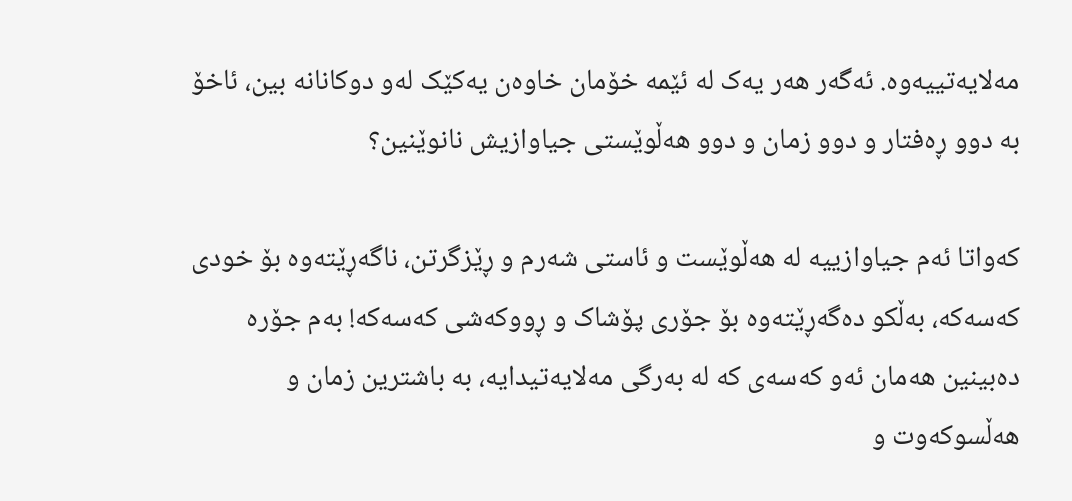مەلایەتییەوە. ئەگەر هەر یەک لە ئێمە خۆمان خاوەن یەکێک لەو دوکانانە بین، ئاخۆ بە دوو ڕەفتار و دوو زمان و دوو هەڵوێستی جیاوازیش نانوێنین؟

کەواتا ئەم جیاوازییە لە هەڵوێست و ئاستی شەرم و ڕێزگرتن، ناگەڕێتەوە بۆ خودی کەسەکە، بەڵکو دەگەڕێتەوە بۆ جۆری پۆشاک و ڕووکەشی کەسەکە! بەم جۆرە دەبینین هەمان ئەو کەسەی کە لە بەرگی مەلایەتیدایە، بە باشترین زمان و هەڵسوکەوت و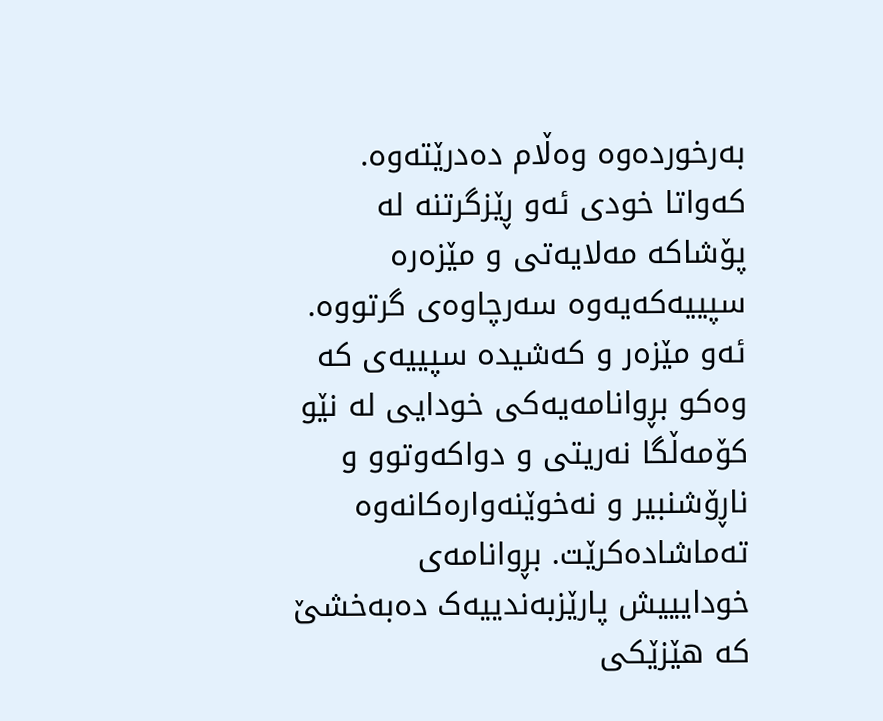بەرخوردەوە وەڵام دەدرێتەوە. کەواتا خودی ئەو ڕێزگرتنە لە پۆشاکە مەلایەتی و مێزەرە سپییەکەیەوە سەرچاوەی گرتووە. ئەو مێزەر و کەشیدە سپییەی کە وەکو بڕوانامەیەکی خودایی لە نێو کۆمەڵگا نەریتی و دواکەوتوو و ناڕۆشنبیر و نەخوێنەوارەکانەوە تەماشادەکرێت. بڕوانامەی خودایییش پارێزبەندییەک دەبەخشێ کە هێزێکی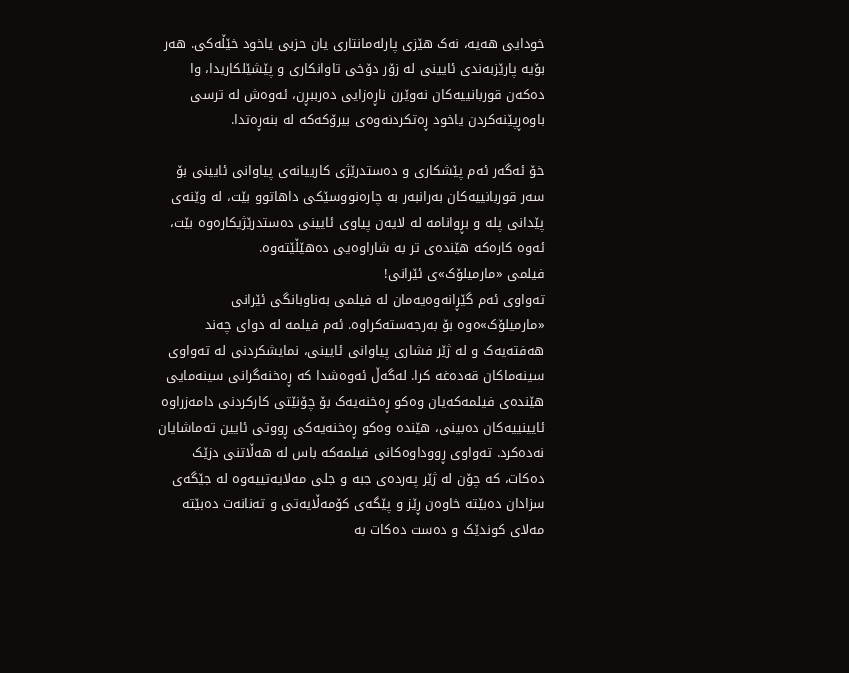خودایی هەیە، نەک هێزی پارلەمانتاری یان حزبی یاخود خێڵەکی. هەر بۆیە پارێزبەندی ئایینی لە زۆر دۆخی تاوانکاری و پێشێلکاریدا، وا دەکەن قوربانییەکان نەوێرن ناڕەزایی دەرببڕن، ئەوەش لە ترسی باوەڕپێنەکردن یاخود ڕەتکردنەوەی بیرۆکەکە لە بنەڕەتدا.

خۆ ئەگەر ئەم پێشکاری و دەستدرێژی کارییانەی پیاوانی ئایینی بۆ سەر قوربانییەکان بەرانبەر بە چارەنووسێکی داهاتوو بێت، لە وێنەی پێدانی پلە و بڕوانامە لە لایەن پیاوی ئایینی دەستدرێژیکارەوە بێت، ئەوە کارەکە هێندەی تر بە شاراوەیی دەهێڵێتەوە.
فیلمی «مارمیلۆک»ی ئێرانی!
تەواوی ئەم گێڕانەوەیەمان لە فیلمی بەناوبانگی ئێرانی «مارمیلۆک»ەوە بۆ بەرجەستەکراوە. ئەم فیلمە لە دوای چەند هەفتەیەک و لە ژێر فشاری پیاوانی ئایینی، نمایشکردنی لە تەواوی سینەماکان قەدەغە کرا. لەگەڵ ئەوەشدا کە ڕەخنەگرانی سینەمایی هێندەی فیلمەکەیان وەکو ڕەخنەیەک بۆ چۆنێتی کارکردنی دامەزراوە ئایینییەکان دەبینی، هێندە وەکو ڕەخنەیەکی ڕووتی ئایین تەماشایان نەدەکرد. تەواوی ڕووداوەکانی فیلمەکە باس لە هەڵاتنی دزێک دەکات، کە چۆن لە ژێر پەردەی جبە و جلی مەلایەتییەوە لە جێگەی سزادان دەبێتە خاوەن ڕێز و پێگەی کۆمەڵایەتی و تەنانەت دەبێتە مەلای کوندێک و دەست دەکات بە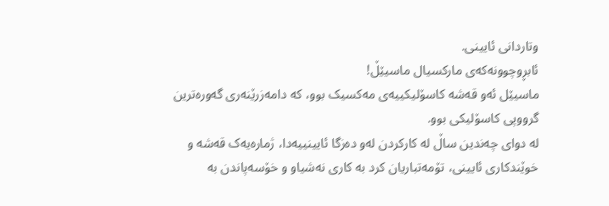وتاردانی ئایینی.
ئابڕوچوونەکەی مارکسیال ماسیێڵ!
ماسیێل ئەو قەشە کاسۆلیکییەی مەکسیک بوو، کە دامەزرێنەری گەورەترین گرووپی کاسۆلیکی بوو.
لە دوای چەندین ساڵ لە کارکردن لەو دەزگا ئایینییەدا، ژمارەیەک قەشە و خوێندکاری ئایینی، تۆمەتباریان کرد بە کاری نەشیاو و خۆسەپاندن بە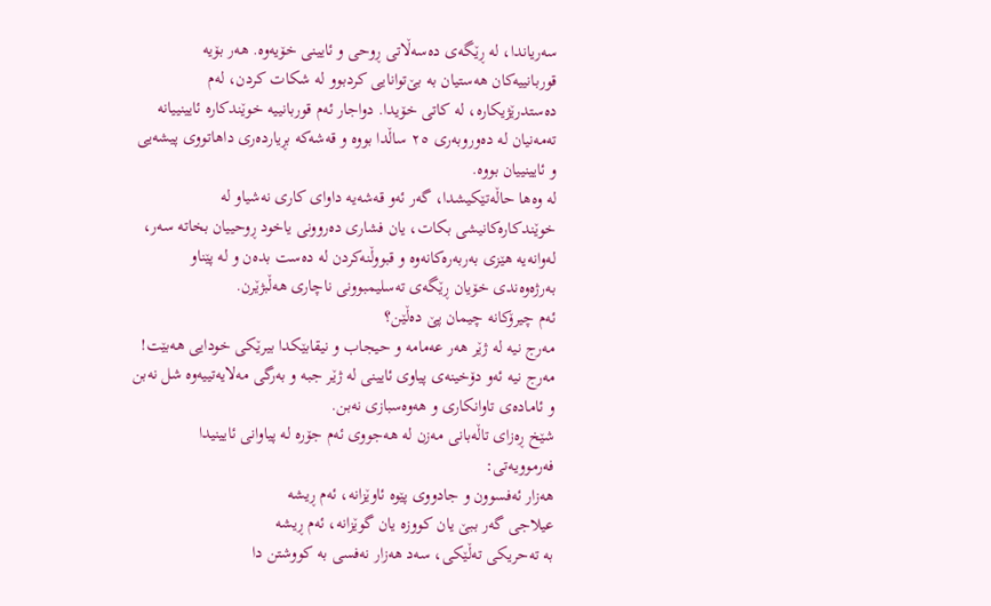سەریاندا، لە ڕێگەی دەسەڵاتی ڕوحی و ئایینی خۆیەوە. هەر بۆیە قوربانییەکان هەستیان بە بێ‌توانایی کردبوو لە شکات کردن، لەم دەستدرێژیکارە، لە کاتی خۆیدا. دواجار ئەم قوربانییە خوێندکارە ئایینییانە تەمەنیان لە دەوروبەری ٢٥ ساڵدا بووە و قەشەکە بڕیاردەری داهاتووی پیشەیی و ئایینییان بووە.
لە وەها حاڵەتێکیشدا، گەر ئەو قەشەیە داوای کاری نەشیاو لە خوێندکارەکانیشی بکات، یان فشاری دەروونی یاخود ڕوحییان بخاتە سەر، لەوانەیە هێزی بەربەرەکانەوە و قبووڵنەکردن لە دەست بدەن و لە پێناو بەرژەوەندی خۆیان ڕێگەی تەسلیمبوونی ناچاری هەڵبژێرن.
ئەم چیرۆکانە چیمان پێ دەڵێن؟
مەرج نیە لە ژێر هەر عەمامە و حیجاب و نیقابێکدا بیرێکی خودایی هەبێت! مەرج نیە ئەو دۆخینەی پیاوی ئایینی لە ژێر جبە و بەرگی مەلایەتییەوە شل نەبن و ئامادەی تاوانکاری و هەوەسبازی نەبن.
شێخ ڕەزای تاڵەبانی مەزن لە هەجووی ئەم جۆرە لە پیاوانی ئایینیدا فەرموویەتی:
هەزار ئەفسوون و جادووی پێوە ئاوێزانە، ئەم ڕیشە
عیلاجی گەر ببێ یان کووزە یان گوێزانە، ئەم ڕیشە
بە تەحریکی تەڵێکی، سەد هەزار نەفسی بە کووشتن دا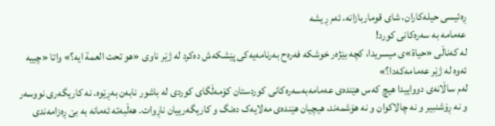ڕەئیسی حیلەکاران، شای قوماربازانە، ئەم ڕیشە
عەمامە بە سەرەکانی کورد!
لە کەناڵی «حیاة»ی میسریدا، کچە بێژەر خوشکە فەرەح بەرنامەیەکی پێشکەش دەکرد لە ژێر ناوی «هو تحت العمة ایه؟» واتا «چییە ئەوە لە ژێر عەمامەکەدا؟»
لەم ساڵانەی دوواییدا هیچ کەس هێندەی عەمامەبەسەرەکانی کوردستان کۆمەڵگای کوردی لە باشور نابەن بەڕێوە. نە کاریگەری نووسەر و نە ڕۆشنبیر و نە چالاکوان و نە هۆشمەند، هیچیان هێندەی مەلایەک دەنگ و کاریگەرییان ناڕوات. هەڵبەتە ئەمانە بە بێ ڕەزامەندی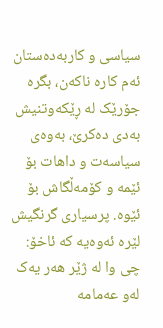سیاسی و کاربەدەستان ئەم کارە ناکەن، بگرە جۆرێک لە ڕێکەوتنیش بەدی دەکرێ، بەوەی سیاسەت و داهات بۆ ئێمە و کۆمەڵگاش بۆ ئێوە. پرسیاری گرنگیش لێرە ئەوەیە کە ئاخۆ:
چی وا لە ژێر هەر یەک لەو عەمامە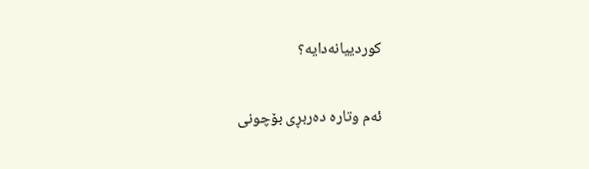کوردییانەدایە؟

ئەم وتارە دەربڕی بۆچونی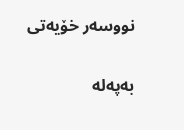نووسەر خۆیەتی

بەپەلە